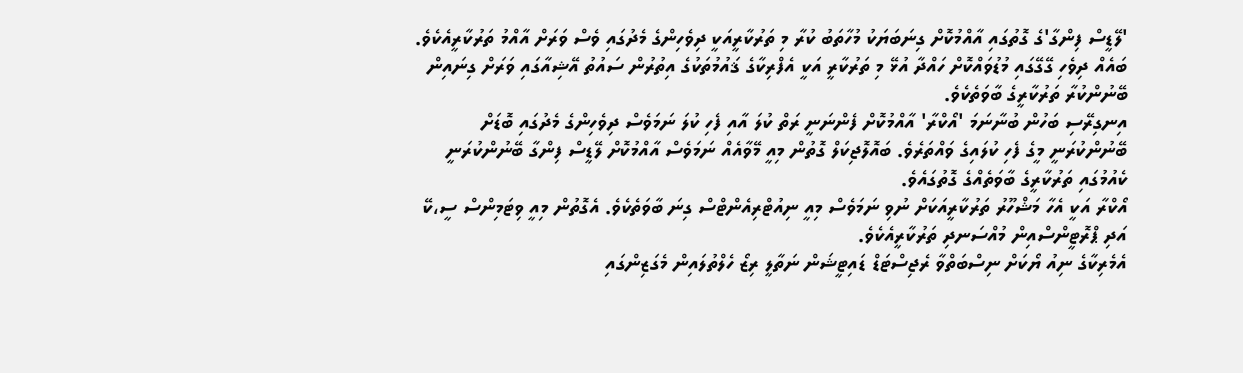'ލޭޑީސް ފިންގާ'ގެ ގޮތުގައި އާއްމުކޮށް ގިނަބަޔަކު މުހާތަބު ކުރާ މި ތަރުކާރީއަކީ ދިވެހިންގެ މެދުގައި ވެސް ވަރަށް އާއްމު ތަރުކާރީއެކެވެ.
ބައެއް ދިވެހި ގޭގޭގައި މުޑުވައްކޮށް ހައްދާ އުޅޭ މި ތަރުކާރީ އަކީ އެފްރިކާގެ ޤައުމުތަކުގެ އިތުރުން ސައުތު އޭޝިއާގައި ވަރަށް ގިނައިން ބޭނުންކުރާ ތަރުކާރީގެ ބާވަތެކެވެ.
އިނގިރޭސި ބަހުން ބުނާނަމަ 'އޯކްރާ' އާއްމުކޮށް ފެންނަނީ ރަތް ކުލަ އާއި ފެހި ކުލަ ނަމަވެސް ދިވެހިންގެ މެދުގައި ބޮޑަށް ބޭނުންކުރަނީ މީގެ ފެހި ކުލައިގެ ވައްތަރެވެ. ބައޮލޮޖިކަލް ގޮތުން މިއީ މޭވާއެއް ނަމަވެސް އާއްމުކޮށް ލޭޑީސް ފިންގާ ބޭނުންކުރަނީ ކެއުމުގައި ތަރުކާރީގެ ބާވަތެއްގެ ގޮތުގައެވެ.
އޯކްރާ އަކީ އެހާ މަޝްހޫރު ތަރުކާރީއަކަށް ނުވި ނަމަވެސް މިއީ ނިއުޓްރިއެންޓްސް ގިނަ ބާވަތެކެވެ. އެގޮތުން މިއީ ވިޓަމިންސް ސީ،ކޭ އަދި ޕްރޮޓީންސްއިން މުއްސަނދި ތަރުކާރީއެކެވެ.
އެމެރިކާގެ ނިއު ޔޯކަށް ނިސްބަތްވާ ރެޖިސްޓަޑް ޑައިޓީޝަން ނަތާލީ ރިޒޯ ހެލްތުލައިން މެގަޒިންގައި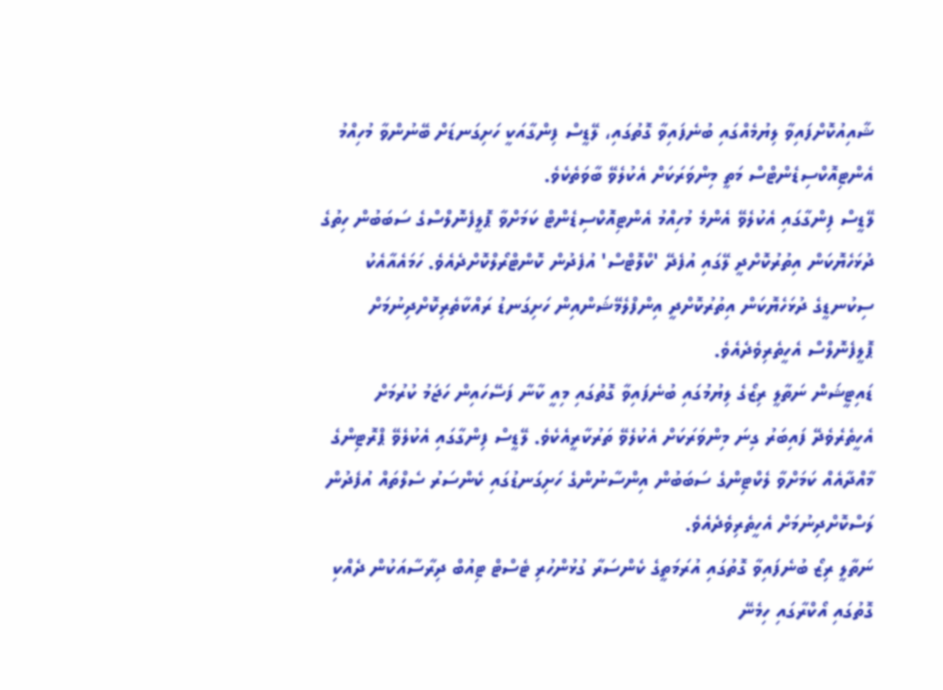ޝާއިއުކޮށްފައިވާ ލިޔުމެއްގައި ބުނެފައިވާ ގޮތުގައި، ލޭޑީސް ފިންގާއަކީ ހަށިގަނޑަށް ބޭނުންވާ މުހިއްމު އެންޓިއޮކްސިޑެންޓްސް މަތީ މިންވަރަކަށް އެކުލެވޭ ބާވަތެކެވެ.
ލޭޑީސް ފިންގާގައި އެކުލެވޭ އެންމެ މުހިއްމު އެންޓިއޮކްސިޑެންޓް ކަމަށްވާ ޕޮލީފެނޮލްސްގެ ސަބަބުން ހިތުގެ ދުޅަހެޔޮކަން އިތުރުކޮށްދީ ލޭގައި އުފެދޭ 'ކްލޮޓްސް' އުފެދުން ކޮންޓްރޯލްކޮށްދެއެވެ. ހަމައެއާއެކު ސިކުނޑީގެ ދުޅަހެޔޮކަން އިތުރުކޮށްދީ އިންފްލެމޭޝަންއިން ހަށިގަނޑު ރައްކާތެރިކޮށްދިނުމަށް ޕޮލީފެނޮލްސް އެހީތެރިވެދެއެވެ.
ޑައިޓީޝަން ނަތާލީ ރިޒޯގެ ލިޔުމުގައި ބުނެފައިވާ ގޮތުގައި މިއީ ކާނާ ފަސޭހައިން ހަޖަމު ކުރުމަށް އެހީތެރެވެދޭ ފައިބަރު ގިނަ މިންވަރަކަށް އެކުލެވޭ ތަރުކާރީއެކެވެ. ލޭޑީސް ފިންގާގައި އެކުލެވޭ ޕްރޮޓިންގެ މާއްދާއެއް ކަމަށްވާ ލެކްޓިންގެ ސަބަބުން އިންސާނުންގެ ހަށިގަނޑުގައި ކެންސަރު ސެލްތައް އުފެދުން ލަސްކޮށްދިނުމަށް އެހީތެރިވެދެއެވެ.
ނަތާލީ ރިޒޯ ބުނެފައިވާ ގޮތުގައި އުރަމަތީގެ ކެންސަރާ ގުޅުންހުރި ޓެސްޓް ޓިއުބް ދިރާސާއަކުން ދެއްކި ގޮތުގައި އޯކްރާގައި ހިމެނޭ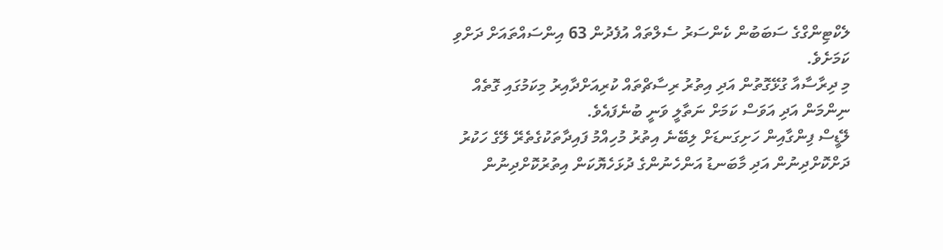ލެކްޓިންގްގެ ސަބަބުން ކެންސަރު ސެލްތައް އުފެދުން 63 އިންސައްތައަށް ދަށްވި ކަމަށެވެ.
މި ދިރާސާއާ ގުޅޭގޮތުން އަދި އިތުރު ރިސާޗްތައް ކުރިއަށްދާއިރު މިކަމުގައި ގޮތެއް ނިންމަން އަދި އަވަސް ކަމަށް ނަތާލީ ވަނީ ބުނެފައެވެ.
ލޭޑީސް ފިންގާއިން ހަށިގަނޑަށް ލިބޭނެ އިތުރު މުހިއްމު ފައިދާތަކުގެތެރޭ ލޭގެ ހަކުރު ދަށްކޮށްދިނުން އަދި މާބަނޑު އަންހެނުންގެ ދުޅަހެޔޮކަން އިތުރުކޮށްދިނުން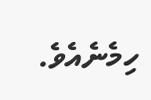ހިމެނެއެވެ.